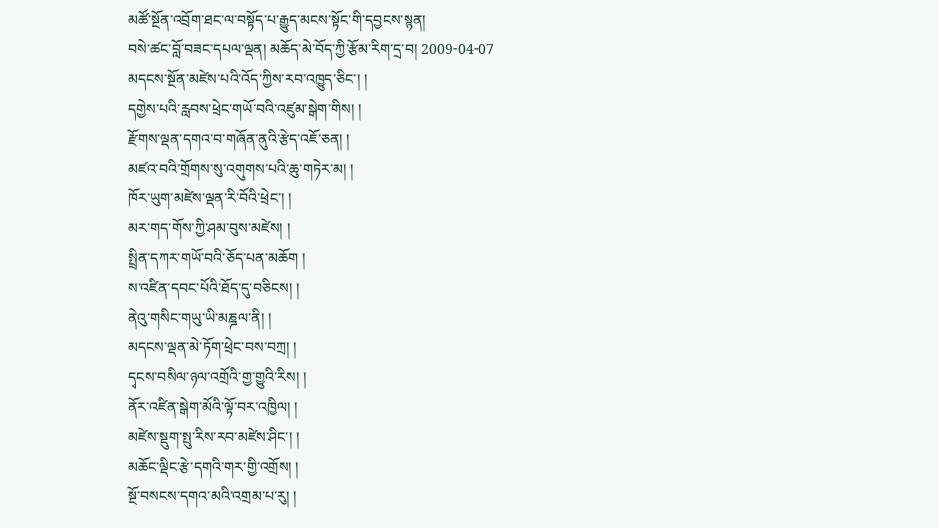མཚོ་སྔོན་འབྲོག་ཐང་ལ་བསྟོད་པ་རྒྱུད་མངས་སྟོང་གི་དབྱངས་སྙན།
བསེ་ཚང་བློ་བཟང་དཔལ་ལྡན། མཆོད་མེ་བོད་ཀྱི་རྩོམ་རིག་དྲ་བ། 2009-04-07
མདངས་སྔོན་མཛེས་པའི་འོད་ཀྱིས་རབ་འཁྱུད་ཅིང་། །
དགྱེས་པའི་རླབས་ཕྲེང་གཡོ་བའི་འཛུམ་སྒེག་གིས། །
རྫོགས་ལྡན་དགའ་བ་གཞོན་ནུའི་རྩེད་འཇོ་ཅན། །
མཛའ་བའི་གྲོགས་སུ་འགུགས་པའི་ཆུ་གཏེར་མ། །
ཁོར་ཡུག་མཛེས་ལྡན་རི་བོའི་ཕྲེང་། །
མར་གད་གོས་ཀྱི་ཤམ་བུས་མཛེས། །
སྤྲིན་དཀར་གཡོ་བའི་ཅོད་པན་མཆོག །
ས་འཛིན་དབང་པོའི་ཐོད་དུ་བཅིངས། །
ནེའུ་གསིང་གཡུ་ཡི་མཎྜལ་ནི། །
མདངས་ལྡན་མེ་ཏོག་ཕྲེང་བས་བཀྲ། །
དྭངས་བསིལ་ཉལ་འགྲོའི་གྱ་གྱུའི་རིས། །
ནོར་འཛིན་སྒེག་མོའི་ལྟོ་བར་འཁྱིལ། །
མཛེས་སྡུག་སྤུ་རིས་རབ་མཛེས་ཤིང་། །
མཆོང་ལྡིང་རྩེ་དགའི་གར་གྱི་འགྲོས། །
སྔོ་བསངས་དགའ་མའི་འགྲམ་པ་རུ། །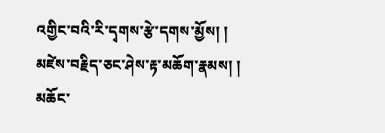འགྱིང་བའི་རི་དྭགས་རྩེ་དགས་མྱོས། །
མཛེས་བརྗིད་ཅང་ཤེས་རྟ་མཆོག་རྣམས། །
མཆོང་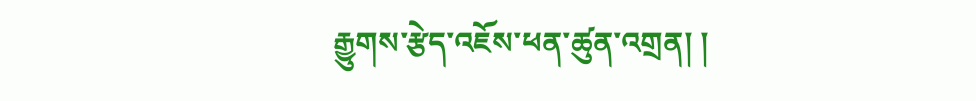རྒྱུགས་རྩེད་འཇོས་ཕན་ཚུན་འགྲན། །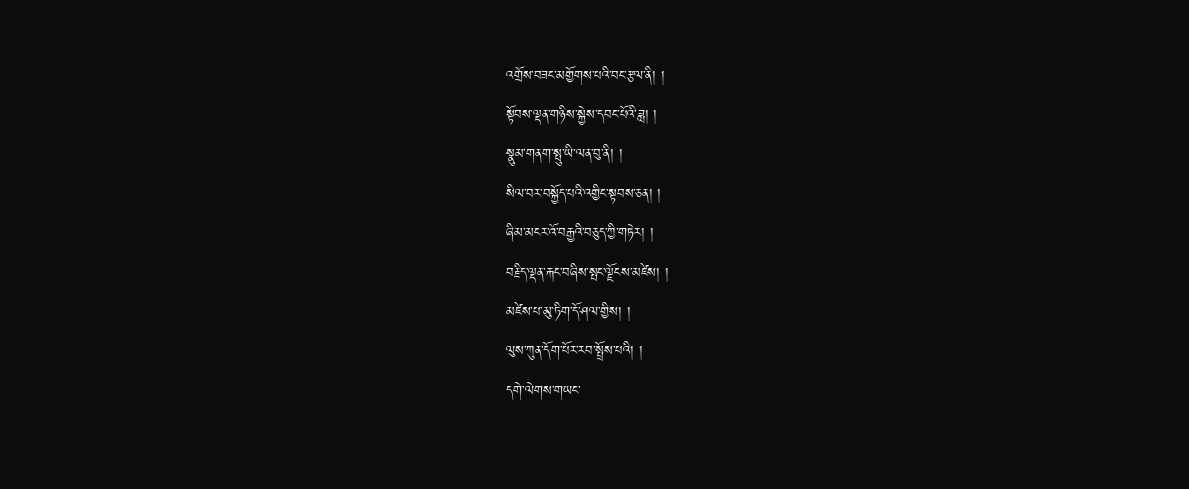འགྲོས་བཟང་མགྱོགས་པའི་བང་རྩལ་ནི། །
སྟོབས་ལྡན་གཉིས་སྐྱེས་དབང་པོའི་ཟླ། །
སྣུམ་གནག་སྤུ་ཡི་ལན་བུ་ནི། །
སིལ་བར་བསྐྱོད་པའི་འགྱིང་སྟབས་ཅན། །
ཞིམ་མངར་འོ་བརྒྱའི་བཅུད་ཀྱི་གཏེར། །
བརྗིད་ལྡན་རྐང་བཞིས་སྤང་ལྗོངས་མཛེས། །
མཛེས་པ་མུ་ཏིག་དོ་ཤལ་གྱིས། །
ལུས་ཀུན་དོག་པོར་རབ་སྤྲོས་པའི། །
དགེ་ལེགས་གཡང་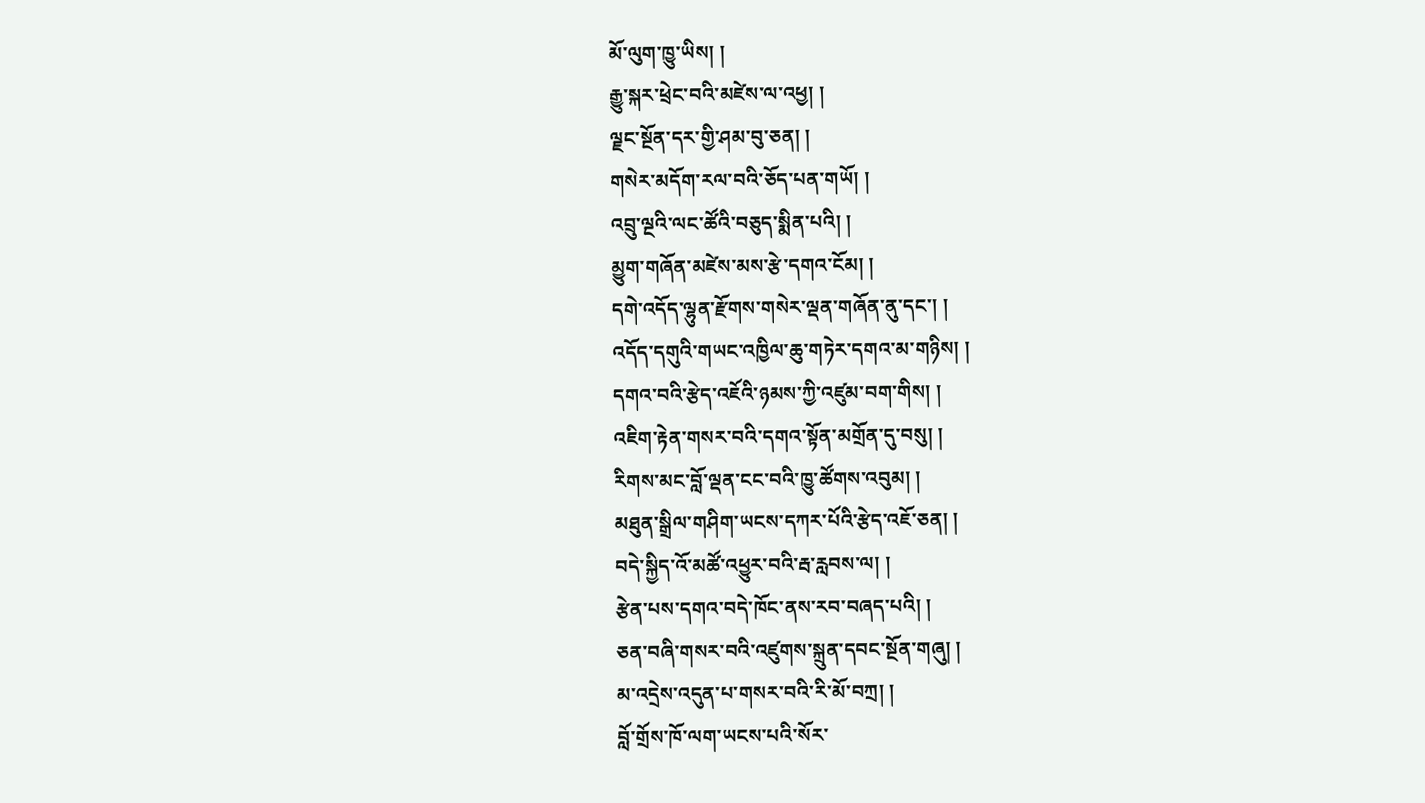མོ་ལུག་ཁྱུ་ཡིས། །
རྒྱུ་སྐར་ཕྲེང་བའི་མཛེས་ལ་འཕྱ། །
ལྗང་སྔོན་དར་གྱི་ཤམ་བུ་ཅན། །
གསེར་མདོག་རལ་བའི་ཅོད་པན་གཡོ། །
འབྲུ་ལྔའི་ལང་ཚོའི་བཅུད་སྨིན་པའི། །
མྱུག་གཞོན་མཛེས་མས་རྩེ་དགའ་ངོམ། །
དགེ་འདོད་ལྷུན་རྫོགས་གསེར་ལྡན་གཞོན་ནུ་དང་། །
འདོད་དགུའི་གཡང་འཁྱིལ་ཆུ་གཏེར་དགའ་མ་གཉིས། །
དགའ་བའི་རྩེད་འཇོའི་ཉམས་ཀྱི་འཛུམ་བག་གིས། །
འཇིག་རྟེན་གསར་བའི་དགའ་སྟོན་མགྲོན་དུ་བསུ། །
རིགས་མང་བློ་ལྡན་ངང་བའི་ཁྱུ་ཚོགས་འབུམ། །
མཐུན་སྒྲིལ་གཤིག་ཡངས་དཀར་པོའི་རྩེད་འཇོ་ཅན། །
བདེ་སྐྱིད་འོ་མཚོ་འཕྱུར་བའི་རྦ་རླབས་ལ། །
རྩེན་པས་དགའ་བདེ་ཁོང་ནས་རབ་བཞད་པའི། །
ཅན་བཞི་གསར་བའི་འཛུགས་སྐྲུན་དབང་སྔོན་གཞུ། །
མ་འདྲེས་འདུན་པ་གསར་བའི་རི་མོ་བཀྲ། །
བློ་གྲོས་ཁོ་ལག་ཡངས་པའི་སོར་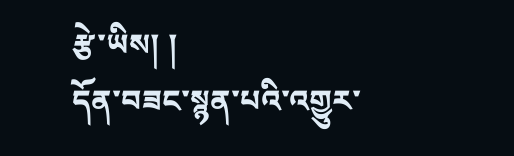རྩེ་ཡིས། །
དོན་བཟང་སྙན་པའི་འགྱུར་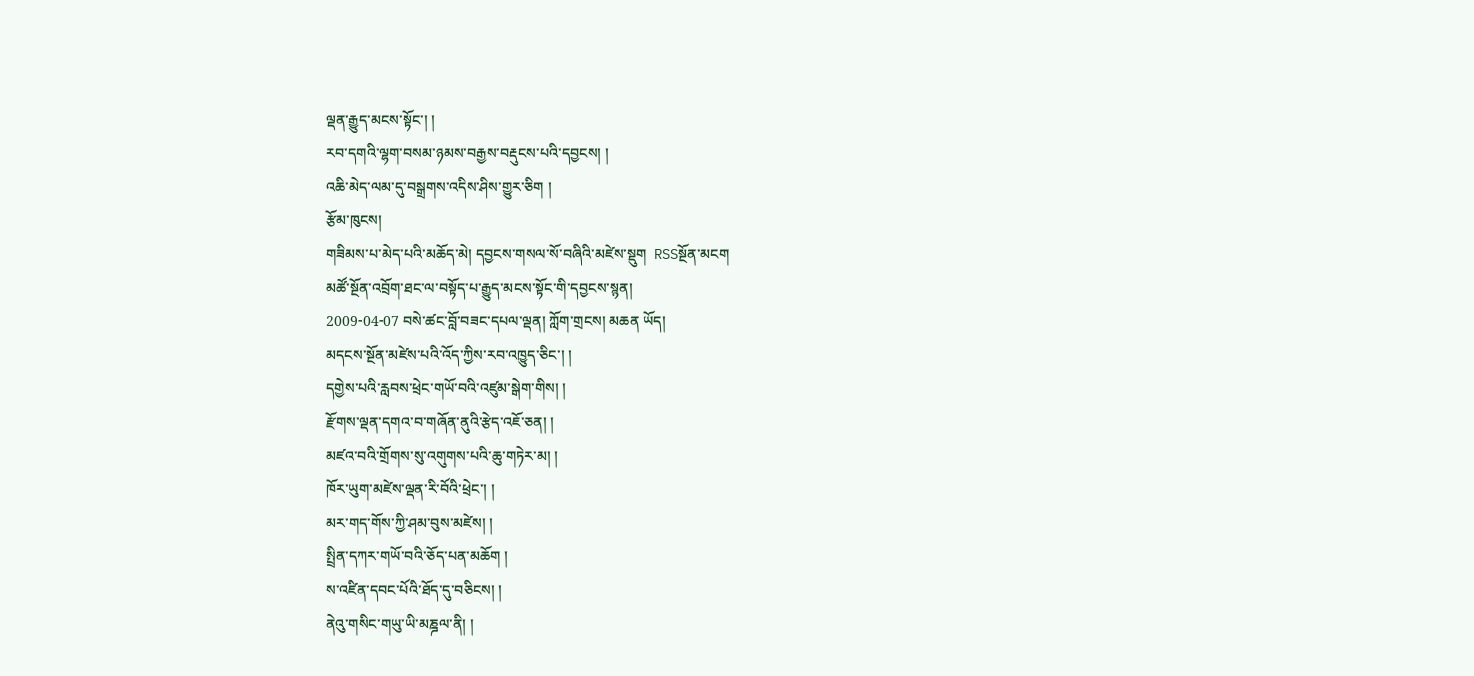ལྡན་རྒྱུད་མངས་སྟོང་། །
རབ་དགའི་ལྷག་བསམ་ཉམས་བརྒྱས་བརྡུངས་པའི་དབྱངས། །
འཆི་མེད་ལམ་དུ་བསྒྲགས་འདིས་ཤིས་གྱུར་ཅིག །
རྩོམ་ཁུངས།
གཟིམས་པ་མེད་པའི་མཆོད་མེ། དབྱངས་གསལ་སོ་བཞིའི་མཛེས་སྡུག  RSSསྔོན་མངག
མཚོ་སྔོན་འབྲོག་ཐང་ལ་བསྟོད་པ་རྒྱུད་མངས་སྟོང་གི་དབྱངས་སྙན།
2009-04-07 བསེ་ཚང་བློ་བཟང་དཔལ་ལྡན། ཀློག་གྲངས། མཆན ཡོད།
མདངས་སྔོན་མཛེས་པའི་འོད་ཀྱིས་རབ་འཁྱུད་ཅིང་། །
དགྱེས་པའི་རླབས་ཕྲེང་གཡོ་བའི་འཛུམ་སྒེག་གིས། །
རྫོགས་ལྡན་དགའ་བ་གཞོན་ནུའི་རྩེད་འཇོ་ཅན། །
མཛའ་བའི་གྲོགས་སུ་འགུགས་པའི་ཆུ་གཏེར་མ། །
ཁོར་ཡུག་མཛེས་ལྡན་རི་བོའི་ཕྲེང་། །
མར་གད་གོས་ཀྱི་ཤམ་བུས་མཛེས། །
སྤྲིན་དཀར་གཡོ་བའི་ཅོད་པན་མཆོག །
ས་འཛིན་དབང་པོའི་ཐོད་དུ་བཅིངས། །
ནེའུ་གསིང་གཡུ་ཡི་མཎྜལ་ནི། །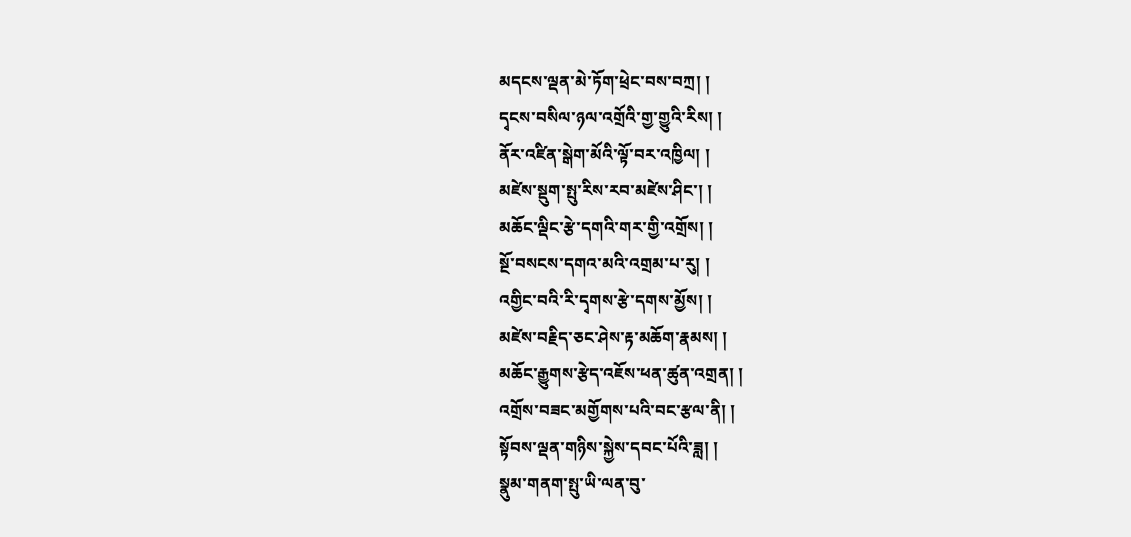མདངས་ལྡན་མེ་ཏོག་ཕྲེང་བས་བཀྲ། །
དྭངས་བསིལ་ཉལ་འགྲོའི་གྱ་གྱུའི་རིས། །
ནོར་འཛིན་སྒེག་མོའི་ལྟོ་བར་འཁྱིལ། །
མཛེས་སྡུག་སྤུ་རིས་རབ་མཛེས་ཤིང་། །
མཆོང་ལྡིང་རྩེ་དགའི་གར་གྱི་འགྲོས། །
སྔོ་བསངས་དགའ་མའི་འགྲམ་པ་རུ། །
འགྱིང་བའི་རི་དྭགས་རྩེ་དགས་མྱོས། །
མཛེས་བརྗིད་ཅང་ཤེས་རྟ་མཆོག་རྣམས། །
མཆོང་རྒྱུགས་རྩེད་འཇོས་ཕན་ཚུན་འགྲན། །
འགྲོས་བཟང་མགྱོགས་པའི་བང་རྩལ་ནི། །
སྟོབས་ལྡན་གཉིས་སྐྱེས་དབང་པོའི་ཟླ། །
སྣུམ་གནག་སྤུ་ཡི་ལན་བུ་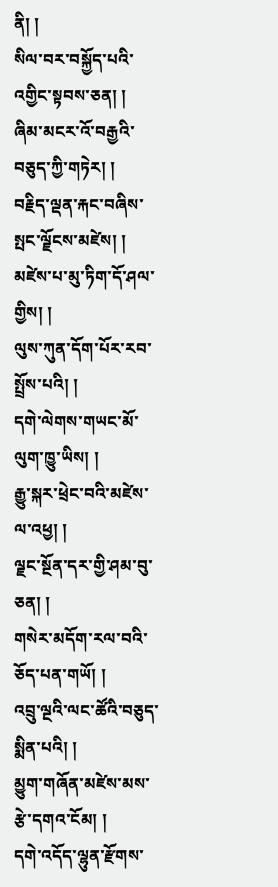ནི། །
སིལ་བར་བསྐྱོད་པའི་འགྱིང་སྟབས་ཅན། །
ཞིམ་མངར་འོ་བརྒྱའི་བཅུད་ཀྱི་གཏེར། །
བརྗིད་ལྡན་རྐང་བཞིས་སྤང་ལྗོངས་མཛེས། །
མཛེས་པ་མུ་ཏིག་དོ་ཤལ་གྱིས། །
ལུས་ཀུན་དོག་པོར་རབ་སྤྲོས་པའི། །
དགེ་ལེགས་གཡང་མོ་ལུག་ཁྱུ་ཡིས། །
རྒྱུ་སྐར་ཕྲེང་བའི་མཛེས་ལ་འཕྱ། །
ལྗང་སྔོན་དར་གྱི་ཤམ་བུ་ཅན། །
གསེར་མདོག་རལ་བའི་ཅོད་པན་གཡོ། །
འབྲུ་ལྔའི་ལང་ཚོའི་བཅུད་སྨིན་པའི། །
མྱུག་གཞོན་མཛེས་མས་རྩེ་དགའ་ངོམ། །
དགེ་འདོད་ལྷུན་རྫོགས་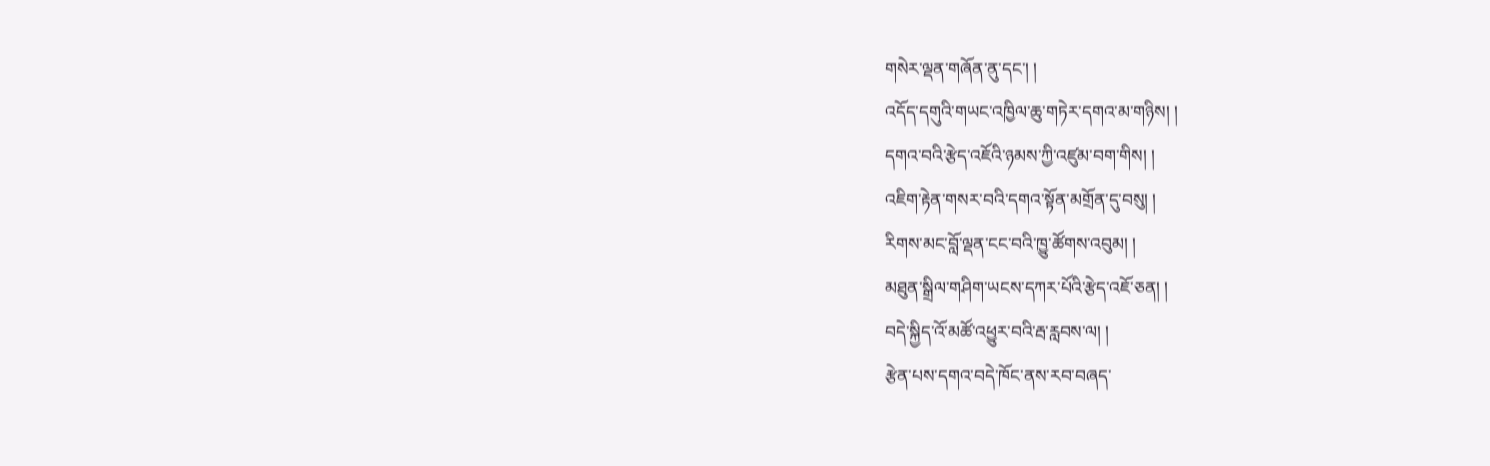གསེར་ལྡན་གཞོན་ནུ་དང་། །
འདོད་དགུའི་གཡང་འཁྱིལ་ཆུ་གཏེར་དགའ་མ་གཉིས། །
དགའ་བའི་རྩེད་འཇོའི་ཉམས་ཀྱི་འཛུམ་བག་གིས། །
འཇིག་རྟེན་གསར་བའི་དགའ་སྟོན་མགྲོན་དུ་བསུ། །
རིགས་མང་བློ་ལྡན་ངང་བའི་ཁྱུ་ཚོགས་འབུམ། །
མཐུན་སྒྲིལ་གཤིག་ཡངས་དཀར་པོའི་རྩེད་འཇོ་ཅན། །
བདེ་སྐྱིད་འོ་མཚོ་འཕྱུར་བའི་རྦ་རླབས་ལ། །
རྩེན་པས་དགའ་བདེ་ཁོང་ནས་རབ་བཞད་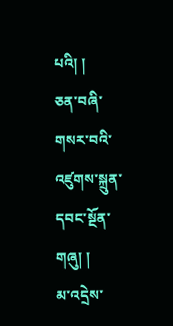པའི། །
ཅན་བཞི་གསར་བའི་འཛུགས་སྐྲུན་དབང་སྔོན་གཞུ། །
མ་འདྲེས་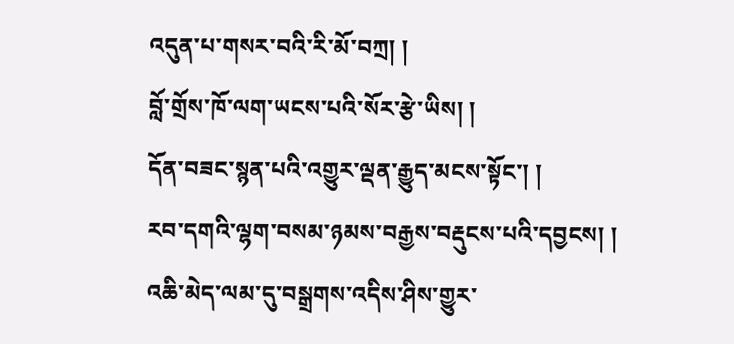འདུན་པ་གསར་བའི་རི་མོ་བཀྲ། །
བློ་གྲོས་ཁོ་ལག་ཡངས་པའི་སོར་རྩེ་ཡིས། །
དོན་བཟང་སྙན་པའི་འགྱུར་ལྡན་རྒྱུད་མངས་སྟོང་། །
རབ་དགའི་ལྷག་བསམ་ཉམས་བརྒྱས་བརྡུངས་པའི་དབྱངས། །
འཆི་མེད་ལམ་དུ་བསྒྲགས་འདིས་ཤིས་གྱུར་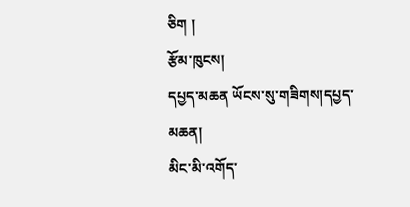ཅིག །
རྩོམ་ཁུངས།
དཔྱད་མཆན ཡོངས་སུ་གཟིགས།དཔྱད་མཆན།
མིང་མི་འགོད་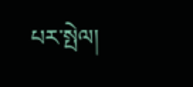པར་སྤེལ།